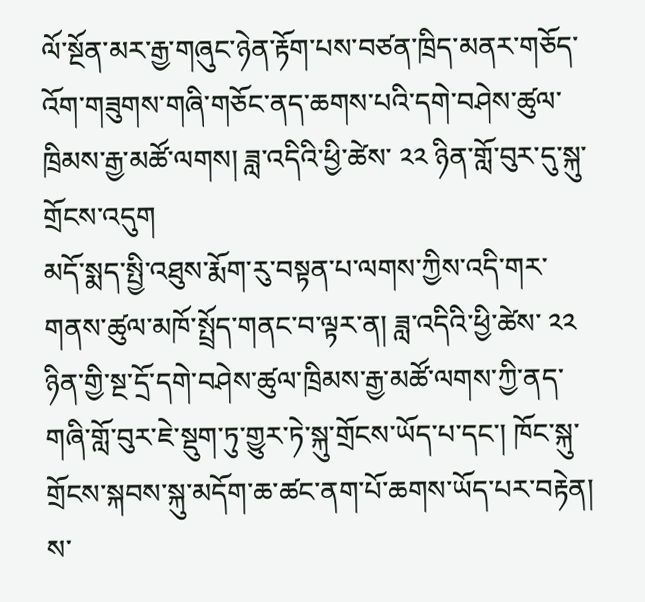ལོ་སྔོན་མར་རྒྱ་གཞུང་ཉེན་རྟོག་པས་བཙན་ཁྲིད་མནར་གཅོད་འོག་གཟུགས་གཞི་གཅོང་ནད་ཆགས་པའི་དགེ་བཤེས་ཚུལ་ཁྲིམས་རྒྱ་མཚོ་ལགས། ཟླ་འདིའི་ཕྱི་ཚེས་ ༢༢ ཉིན་གློ་བུར་དུ་སྐུ་གྲོངས་འདུག
མདོ་སྨད་སྤྱི་འཐུས་རྨོག་རུ་བསྟན་པ་ལགས་ཀྱིས་འདི་གར་གནས་ཚུལ་མཁོ་སྤྲོད་གནང་བ་ལྟར་ན། ཟླ་འདིའི་ཕྱི་ཚེས་ ༢༢ ཉིན་གྱི་སྔ་དྲོ་དགེ་བཤེས་ཚུལ་ཁྲིམས་རྒྱ་མཚོ་ལགས་ཀྱི་ནད་གཞི་གློ་བུར་ཇེ་སྡུག་ཏུ་གྱུར་ཏེ་སྐུ་གྲོངས་ཡོད་པ་དང་། ཁོང་སྐུ་གྲོངས་སྐབས་སྐུ་མདོག་ཆ་ཚང་ནག་པོ་ཆགས་ཡོད་པར་བརྟེན། ས་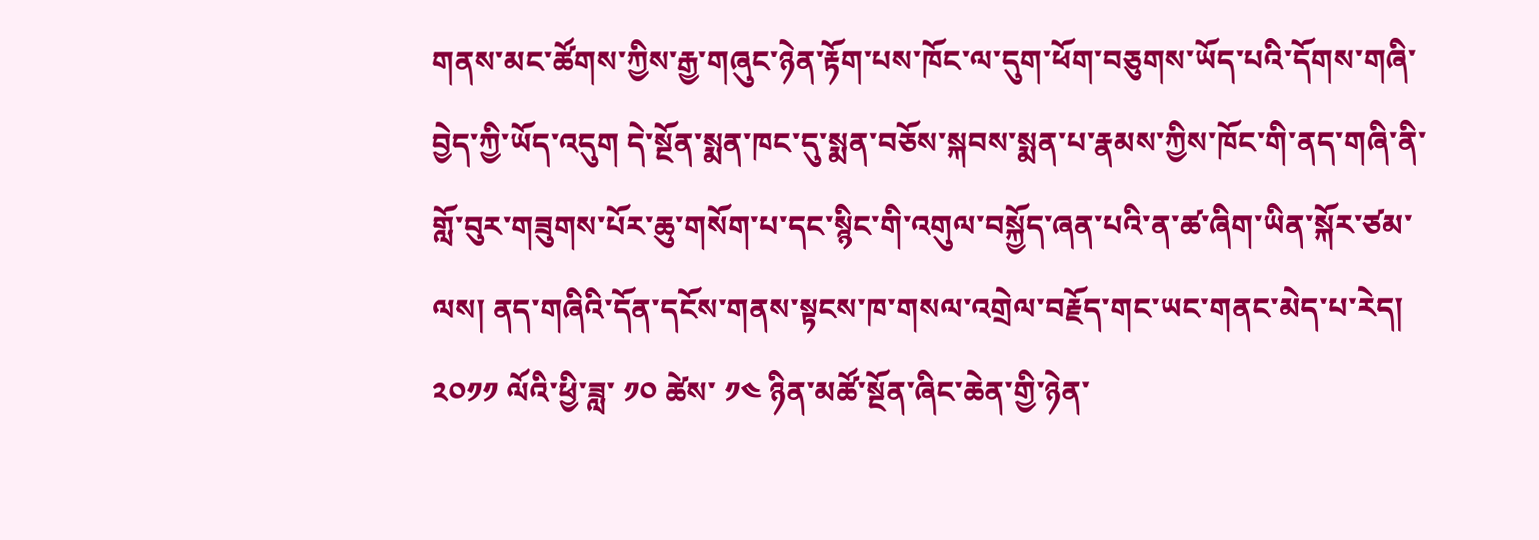གནས་མང་ཚོགས་ཀྱིས་རྒྱ་གཞུང་ཉེན་རྟོག་པས་ཁོང་ལ་དུག་ཕོག་བཅུགས་ཡོད་པའི་དོགས་གཞི་བྱེད་ཀྱི་ཡོད་འདུག དེ་སྔོན་སྨན་ཁང་དུ་སྨན་བཅོས་སྐབས་སྨན་པ་རྣམས་ཀྱིས་ཁོང་གི་ནད་གཞི་ནི་གློ་བུར་གཟུགས་པོར་ཆུ་གསོག་པ་དང་སྙིང་གི་འགུལ་བསྐྱོད་ཞན་པའི་ན་ཚ་ཞིག་ཡིན་སྐོར་ཙམ་ལས། ནད་གཞིའི་དོན་དངོས་གནས་སྟངས་ཁ་གསལ་འགྲེལ་བརྗོད་གང་ཡང་གནང་མེད་པ་རེད།
༢༠༡༡ ལོའི་ཕྱི་ཟླ་ ༡༠ ཚེས་ ༡༤ ཉིན་མཚོ་སྔོན་ཞིང་ཆེན་གྱི་ཉེན་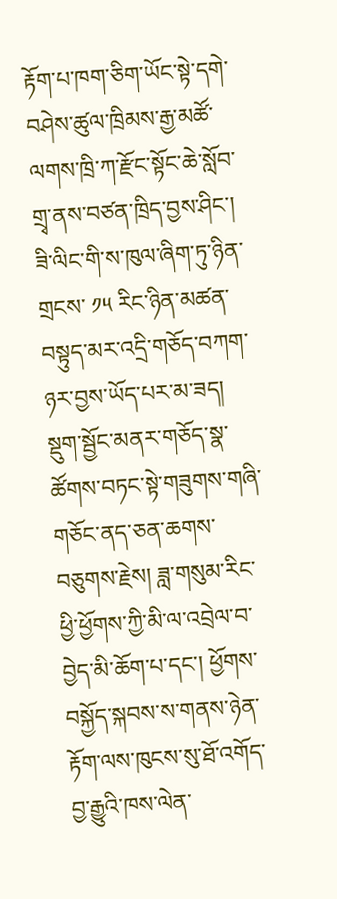རྟོག་པ་ཁག་ཅིག་ཡོང་སྟེ་དགེ་བཤེས་ཚུལ་ཁྲིམས་རྒྱ་མཚོ་ལགས་ཁྲི་ཀ་རྫོང་སྟོང་ཆེ་སློབ་གྲྭ་ནས་བཙན་ཁྲིད་བྱས་ཤིང་། ཟི་ལིང་གི་ས་ཁུལ་ཞིག་ཏུ་ཉིན་གྲངས་ ༡༥ རིང་ཉིན་མཚན་བསྟུད་མར་འདྲི་གཅོད་བཀག་ཉར་བྱས་ཡོད་པར་མ་ཟད། སྡུག་སྦྱོང་མནར་གཅོད་སྣ་ཚོགས་བཏང་སྟེ་གཟུགས་གཞི་གཅོང་ནད་ཅན་ཆགས་བཅུགས་རྗེས། ཟླ་གསུམ་རིང་ཕྱི་ཕྱོགས་ཀྱི་མི་ལ་འབྲེལ་བ་བྱེད་མི་ཆོག་པ་དང་། ཕྱོགས་བསྐྱོད་སྐབས་ས་གནས་ཉེན་རྟོག་ལས་ཁུངས་སུ་ཐོ་འགོད་བྱ་རྒྱུའི་ཁས་ལེན་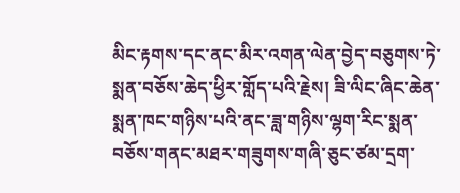མིང་རྟགས་དང་ནང་མིར་འགན་ལེན་བྱེད་བཅུགས་ཏེ་སྨན་བཅོས་ཆེད་ཕྱིར་གློད་པའི་རྗེས། ཟི་ལིང་ཞིང་ཆེན་སྨན་ཁང་གཉིས་པའི་ནང་ཟླ་གཉིས་ལྷག་རིང་སྨན་བཅོས་གནང་མཐར་གཟུགས་གཞི་ཅུང་ཙམ་དྲག་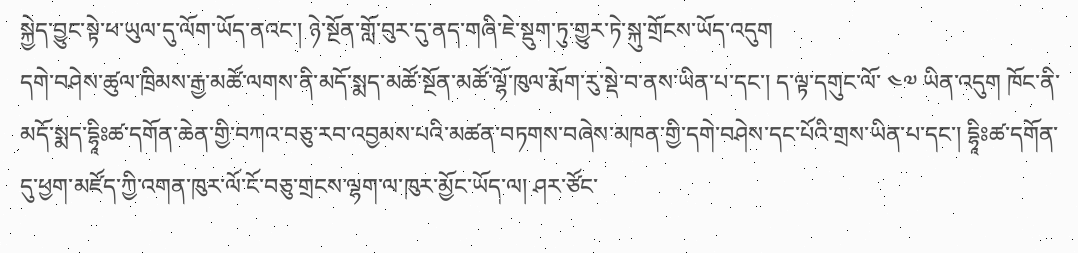སྐྱེད་བྱུང་སྟེ་ཕ་ཡུལ་དུ་ལོག་ཡོད་ནའང་། ཉེ་སྔོན་གློ་བུར་དུ་ནད་གཞི་ཇེ་སྡུག་ཏུ་གྱུར་ཏེ་སྐུ་གྲོངས་ཡོད་འདུག
དགེ་བཤེས་ཚུལ་ཁྲིམས་རྒྱ་མཚོ་ལགས་ནི་མདོ་སྨད་མཚོ་སྔོན་མཚོ་ལྷོ་ཁུལ་རྨོག་རུ་སྡེ་བ་ནས་ཡིན་པ་དང་། ད་ལྟ་དགུང་ལོ་ ༤༧ ཡིན་འདུག ཁོང་ནི་མདོ་སྨད་དྷཱིཿཚ་དགོན་ཆེན་གྱི་བཀའ་བཅུ་རབ་འབྱམས་པའི་མཚན་བཏགས་བཞེས་མཁན་གྱི་དགེ་བཤེས་དང་པོའི་གྲས་ཡིན་པ་དང་། དྷཱིཿཚ་དགོན་དུ་ཕྱག་མཛོད་ཀྱི་འགན་ཁུར་ལོ་ངོ་བཅུ་གྲངས་ལྷག་ལ་ཁུར་མྱོང་ཡོད་ལ། ཤར་ཙོང་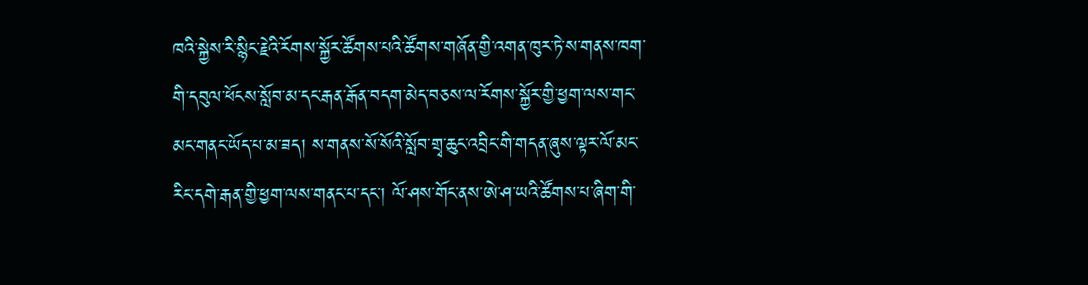ཁའི་སྐྱེས་རི་སྙིང་རྗེའི་རོགས་སྐྱོར་ཚོགས་པའི་ཚོགས་གཞོན་གྱི་འགན་ཁུར་ཏེ་ས་གནས་ཁག་གི་དབུལ་ཕོངས་སློབ་མ་དང་རྒན་རྒོན་བདག་མེད་བཅས་ལ་རོགས་སྐྱོར་གྱི་ཕྱག་ལས་གང་མང་གནང་ཡོད་པ་མ་ཟད། ས་གནས་སོ་སོའི་སློབ་གྲྭ་ཆུང་འབྲིང་གི་གདན་ཞུས་ལྟར་ལོ་མང་རིང་དགེ་རྒན་གྱི་ཕྱག་ལས་གནང་པ་དང་། ལོ་ཤས་གོང་ནས་ཨེ་ཤ་ཡའི་ཚོགས་པ་ཞིག་གི་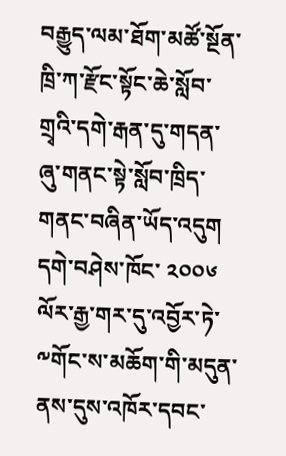བརྒྱུད་ལམ་ཐོག་མཚོ་སྔོན་ཁྲི་ཀ་རྫོང་སྟོང་ཆེ་སློབ་གྲྭའི་དགེ་རྒན་དུ་གདན་ཞུ་གནང་སྟེ་སློབ་ཁྲིད་གནང་བཞིན་ཡོད་འདུག
དགེ་བཤེས་ཁོང་ ༢༠༠༦ ལོར་རྒྱ་གར་དུ་འབྱོར་ཏེ་༸གོང་ས་མཆོག་གི་མདུན་ནས་དུས་འཁོར་དབང་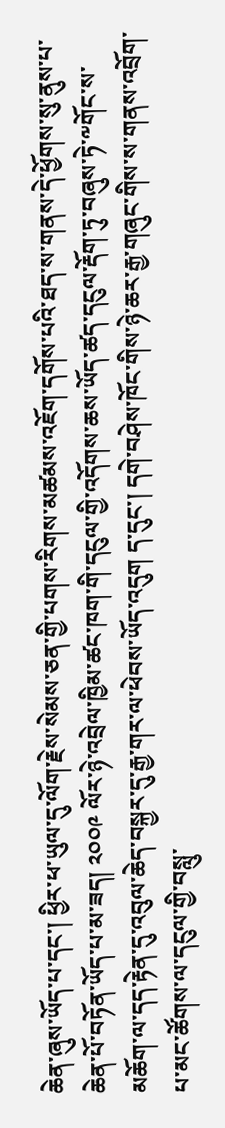ཆེན་ཞུས་ཡོད་པ་དང་། ཕྱིར་ཕ་ཡུལ་དུ་ལོག་རྗེས་སེམས་ཅན་གྱི་པགས་རིགས་མཚམས་འཇོག་དགོས་པའི་ཐད་ས་གནས་དེ་ཕྱོགས་སུ་ནུས་པ་ཆེན་པོ་བཏོན་ཡོད་པ་མ་ཟད། ༢༠༠༩ ལོར་ཉེ་འབྲེལ་ཁྱིམ་ཚང་ཁག་གི་དངུལ་གྱི་འདོགས་ཆས་ཡོད་ཚད་དངུལ་རྡོག་ཏུ་བཞུས་ཏེ་༸གོང་ས་མཆོག་ལ་དད་རྟེན་དུ་འབུལ་ཆེད་བསྐྱར་དུ་རྒྱ་གར་ལ་ཕེབས་ཡོད་འདུག ད་དུང་། དགེ་བཤེས་ཁོང་གིས་ཉེ་ཆར་རྒྱ་གཞུང་གིས་ས་གནས་འབྲོག་པ་མང་ཚོགས་ལ་དངུལ་གྱི་བསླུ་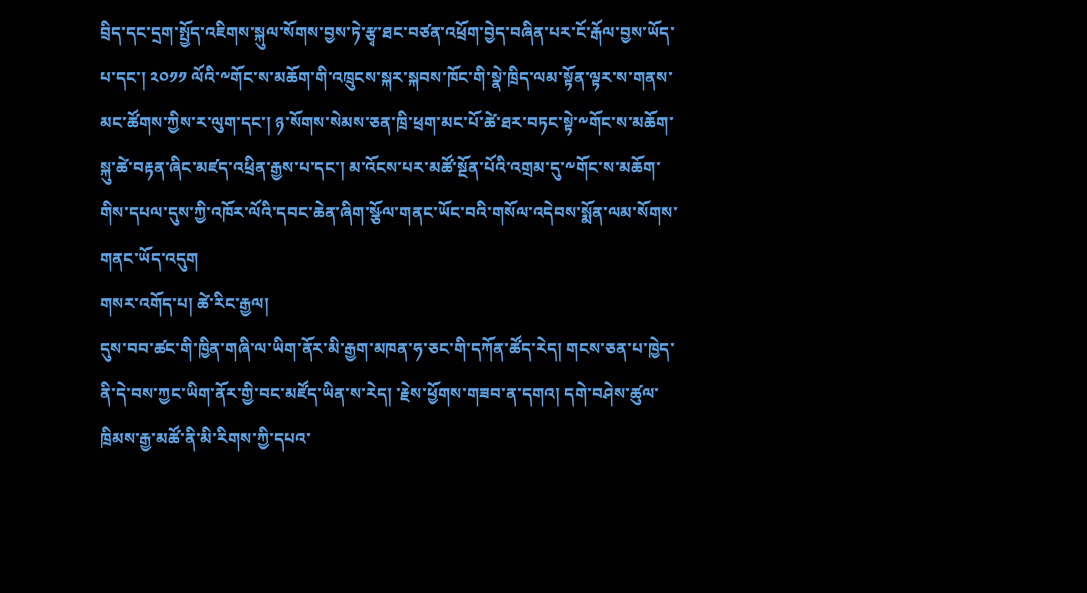བྲིད་དང་དྲག་སྤྱོད་འཇིགས་སྐུལ་སོགས་བྱས་ཏེ་རྩྭ་ཐང་བཙན་འཕྲོག་བྱེད་བཞིན་པར་ངོ་རྒོལ་བྱས་ཡོད་པ་དང་། ༢༠༡༡ ལོའི་༸གོང་ས་མཆོག་གི་འཁྲུངས་སྐར་སྐབས་ཁོང་གི་སྣེ་ཁྲིད་ལམ་སྟོན་ལྟར་ས་གནས་མང་ཚོགས་ཀྱིས་ར་ལུག་དང་། ཉ་སོགས་སེམས་ཅན་ཁྲི་ཕྲག་མང་པོ་ཚེ་ཐར་བཏང་སྟེ་༸གོང་ས་མཆོག་སྐུ་ཚེ་བརྟན་ཞིང་མཛད་འཕྲིན་རྒྱས་པ་དང་། མ་འོངས་པར་མཚོ་སྔོན་པོའི་འགྲམ་དུ་༸གོང་ས་མཆོག་གིས་དཔལ་དུས་ཀྱི་འཁོར་ལོའི་དབང་ཆེན་ཞིག་སྩོལ་གནང་ཡོང་བའི་གསོལ་འདེབས་སྨོན་ལམ་སོགས་གནང་ཡོད་འདུག
གསར་འགོད་པ། ཚེ་རིང་རྒྱལ།
དུས་བབ་ཚང་གི་ཁྱིན་གཞི་ལ་ཡིག་ནོར་མི་རྒྱག་མཁན་ཧ་ཅང་གི་དཀོན་ཚོད་རེད། གངས་ཅན་པ་ཁྱེད་ནི་དེ་བས་ཀྱང་ཡིག་ནོར་གྱི་བང་མཛོད་ཡིན་ས་རེད། ་རྗེས་ཕྱོགས་གཟབ་ན་དགའ། དགེ་བཤེས་ཚུལ་ཁྲིམས་རྒྱ་མཚོ་ནི་མི་རིགས་ཀྱི་དཔའ་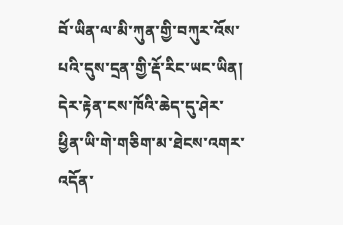བོ་ཡིན་ལ་མི་ཀུན་གྱི་བཀུར་འོས་པའི་དུས་དྲན་གྱི་རྡོ་རིང་ཡང་ཡིན། དེར་རྟེན་ངས་ཁོའི་ཆེད་དུ་ཤེར་ཕྱིན་ཡི་གེ་གཅིག་མ་ཐེངས་འགར་འདོན་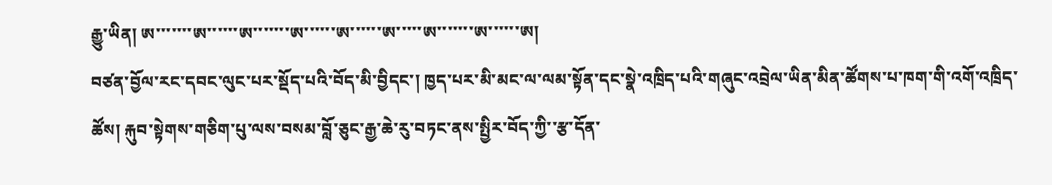རྒྱུ་ཡིན། ཨ་་་་་་་ཨ་་་་་་ཨ་་་་་་་ཨ་་་་་་ཨ་་་་་་ཨ་་་་་ཨ་་་་་་་ཨ་་་་་་ཨ།
བཙན་བྱོལ་རང་དབང་ལུང་པར་སྡོད་པའི་བོད་མི་བྱིདང་། ཁྱད་པར་མི་མང་ལ་ལམ་སྟོན་དང་སྣེ་འཁྲིད་པའི་གཞུང་འབྲེལ་ཡིན་མིན་ཚོགས་པ་ཁག་གི་འགོ་འཁྲིད་ཚོས། རྐུབ་སྟེགས་གཅིག་པུ་ལས་བསམ་བློ་ཅུང་རྒྱ་ཆེ་རུ་བཏང་ནས་སྤྱིར་བོད་ཀྱི་་རྩ་དོན་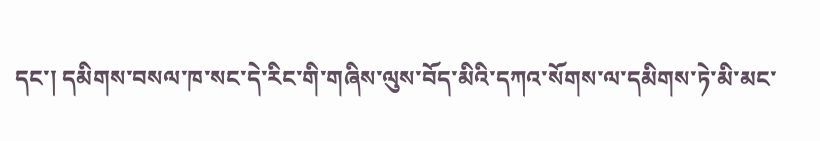དང་། དམིགས་བསལ་ཁ་སང་དེ་རིང་གི་གཞིས་ལུས་བོད་མིའི་དཀའ་སོགས་ལ་དམིགས་ཏེ་མི་མང་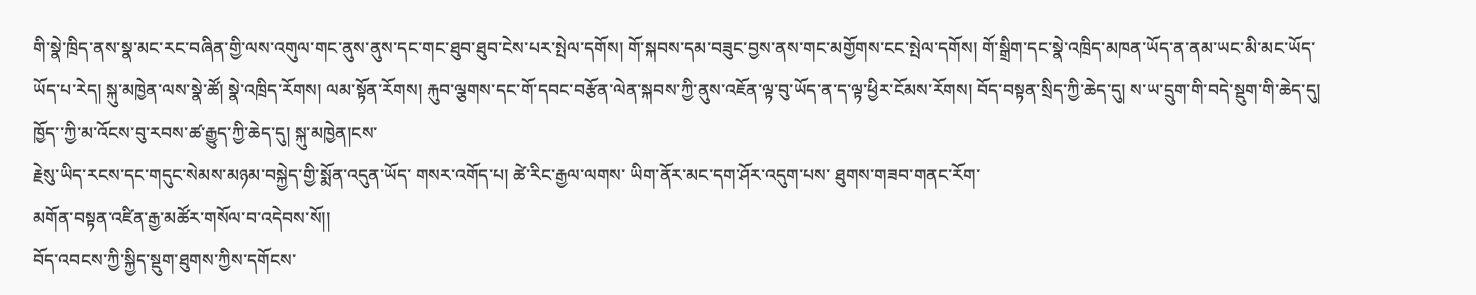གི་སྣེ་ཁྲིད་ནས་སྣ་མང་རང་བཞིན་གྱི་ལས་འགུལ་གང་ནུས་ནུས་དང་གང་ཐུབ་ཐུབ་ངེས་པར་སྤེལ་དགོས། གོ་སྐབས་དམ་བཟུང་བྱས་ནས་གང་མགྱོགས་ངང་སྤེལ་དགོས། གོ་སྒྲིག་དང་སྣེ་འཁྲིད་མཁན་ཡོད་ན་ནམ་ཡང་མི་མང་ཡོད་ཡོད་པ་རེད། སྐུ་མཁྱེན་ལས་སྣེ་ཚོ། སྣེ་འཁྲིད་རོགས། ལམ་སྟོན་རོགས། རྐུབ་ལྕགས་དང་གོ་དབང་བརྩོན་ལེན་སྐབས་ཀྱི་ནུས་འཇོན་ལྟ་བུ་ཡོད་ན་ད་ལྟ་ཕྱིར་ངོམས་རོགས། བོད་བསྟན་སྲིད་ཀྱི་ཆེད་དུ། ས་ཡ་དྲུག་གི་བདེ་སྡུག་གི་ཆེད་དུ། ཁྱོད་་ཀྱི་མ་འོངས་བུ་རབས་ཚ་རྒྱུད་ཀྱི་ཆེད་དུ། སྐུ་མཁྱེན།ངས་
རྗེསུ་ཡིད་རངས་དང་གདུང་སེམས་མཉམ་བསྐྱེད་གྱི་སྨོན་འདུན་ཡོད་ གསར་འགོད་པ། ཚེ་རིང་རྒྱལ་ལགས་ ཡིག་ནོར་མང་དག་ཤོར་འདུག་པས་ ཐུགས་གཟབ་གནང་རོག་
མགོན་བསྟན་འཛིན་རྒྱ་མཚོར་གསོལ་བ་འདེབས་སོ།།
བོད་འབངས་ཀྱི་སྐྱིད་སྡུག་ཐུགས་ཀྱིས་དགོངས་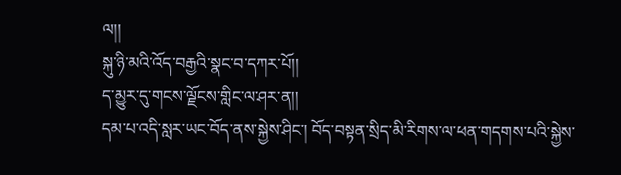ལ།།
སྐུ་ཉི་མའི་འོད་བརྒྱའི་སྣང་བ་དཀར་པོ།།
ད་མྱུར་དུ་གངས་ལྗོངས་གླིང་ལ་ཤར་ན།།
དམ་པ་འདི་སླར་ཡང་བོད་ནས་སྐྱེས་ཤིང་། བོད་བསྟན་སྲིད་མི་རིགས་ལ་ཕན་གདགས་པའི་སྐྱེས་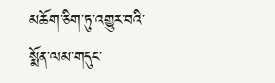མཆོག་ཅིག་ཏུ་འགྱུར་བའི་སྨོན་ལམ་གདུང་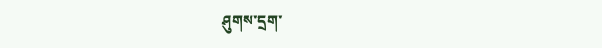ཤུགས་དྲག་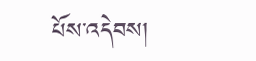པོས་འདེབས།